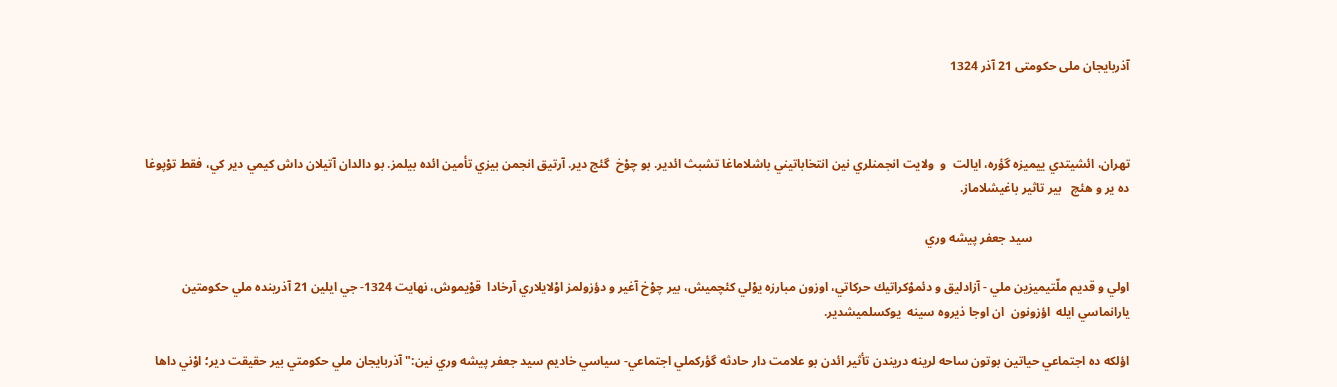آذربایجان ملی حکومتی 21 آذر 1324



تهران، ائشيتدي ييميزه گؤره، ايالت  و  ولايت انجمنلري نين انتخاباتيني باشلاماغا تشبث ائدير. بو چوْخ  گئج دير. آرتيق انجمن بيزي تأمين ائده بيلمز. بو دالدان آتيلان داش كيمي دير كي، فقط توْپوغا  ده ير و هئچ   بير تاثير باغيشلاماز.

                               سيد جعفر پيشه وري

اولي و قديم ملّتيميزين ملي - آزادليق و دئموْكراتيك حركاتي، اوزون مبارزه يوْلي كئچميش، بير چوْخ آغير و دؤزولمز اوْلايلاري آرخادا  قوْيموش، نهايت 1324- جي ايلين 21 آذرينده ملي حكومتين يارانماسي ايله  اؤزونون  ان اوجا ذيروه سينه  يوكسلميشدير.

اؤلكه ده اجتماعي حياتين بوتون ساحه لرينه دريندن تأثير ائدن بو علامت دار حادثه گؤركملي اجتماعي- سياسي خاديم سيد جعفر پيشه وري نين:" آذربايجان ملي حكومتي بير حقيقت دير؛ اوْني داها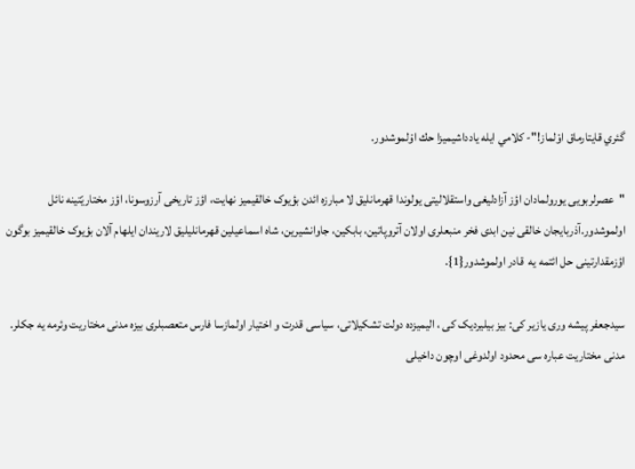گئري قايتارماق اوْلماز!"- كلامي ايله يادداشيميزا حك اوْلموشدور.

"عصرلربویی یورولمادان اؤز آزادلیغی واستقلالیتی یولوندا قهرمانلیق لا مبارزه ائدن بؤیوک خالقیمیز نهایت، اؤز تاریخی آرزوسونا، اؤز مختاریّتینه نائل اولموشدور.آذربایجان خالقی نین ابدی فخر منبعلری اولان آتروپاتین، بابکین، جاوانشیرین، شاه اسماعیلین قهرمانلیلیق لاریندان ایلهام آلان بؤیوک خالقیمیز بوگون اؤزمقدارتینی حل ائتمه یه  قادر اولموشدور{1}.

سیدجعفر پیشه وری یازیر کی: بیز بیلیردیک کی ، الیمیزده دولت تشکیلاتی، سیاسی قدرت و اختیار اولمازسا فارس متعصبلری بیزه مدنی مختاریت وئرمه یه جکلر. مدنی مختاریت عباره سی محدود اولدوغی اوچون داخیلی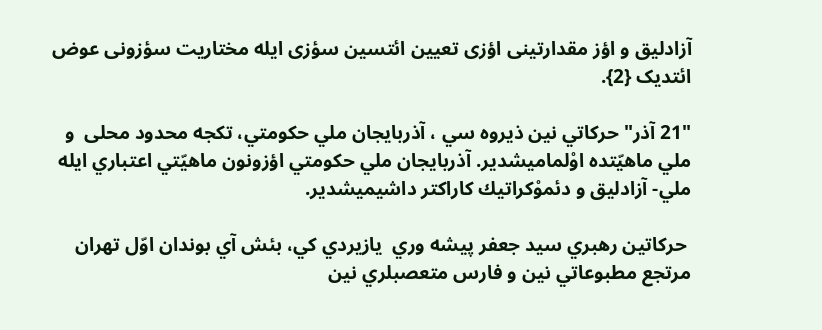آزادلیق و اؤز مقدارتینی اؤزی تعیین ائتسین سؤزی ایله مختاریت سؤزونی عوض ائتدیک {2}.

"21 آذر" حركاتي نين ذيروه سي ، آذربايجان ملي حكومتي، تكجه محدود محلی  و ملي ماهيّتده اوْلماميشدير. آذربايجان ملي حكومتي اؤزونون ماهيّتي اعتباري ايله ملي- آزادليق و دئموْكراتيك كاراكتر داشيميشدير.

 حركاتين رهبري سيد جعفر پيشه وري  يازيردي كي، بئش آي بوندان اوّل تهران مرتجع مطبوعاتي نين و فارس متعصبلري نين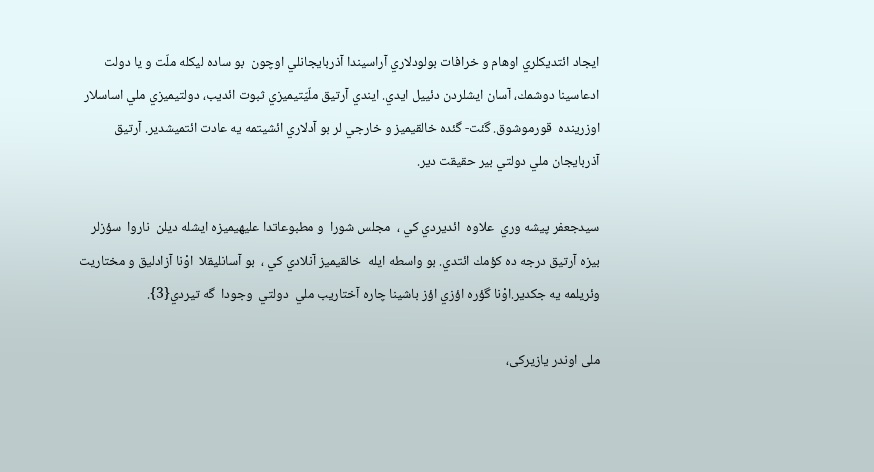ايجاد ائتديكلري اوهام و خرافات بولودلاري آراسيندا آذربايجانلي اوچون  بو ساده ليكله ملّت و يا دولت ادعاسينا دوشمك، آسان ايشلردن دئييل ايدي. ايندي آرتيق ملّيّتيميزي ثبوت ائديب، دولتيميزي ملي اساسلار اوزرينده  قورموشوق. گئت- گئده خالقيميز و خارجي لر بو آدلاري ائشيتمه يه عادت ائتميشدير. آرتيق آذربايجان ملي دولتي بير حقيقت دير.

سيدجعفر پيشه وري  علاوه  ائديردي كي ،  مجلس شورا  و مطبوعاتدا عليهيميزه ايشله ديلن  ناروا  سؤزلر بيزه آرتيق درجه ده كؤمك ائتدي. بو واسطه ايله  خالقيميز آنلادي كي ،  بو آسانليقلا  اوْنا آزادليق و مختاريت  وئريلمه يه جكدير.اوْنا گؤره اؤزي اؤز باشينا چاره آختاريب ملي  دولتي  وجودا  گه تيردي{3}.

ملی اوندر یازیرکی،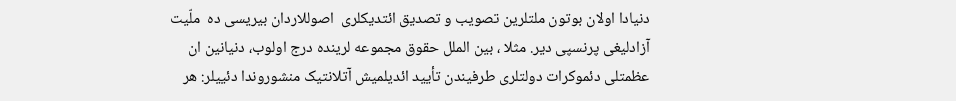دنیادا اولان بوتون ملتلرین تصویب و تصدیق ائتدیکلری  اصوللاردان بیریسی ده  ملّیت آزادلیغی پرنسپی دیر. مثلا ، بین الملل حقوق مجموعه لرینده درج اولوب، دنیانین ان عظمتلی دئموکرات دولتلری طرفیندن تأیید ائدیلمیش آتلانتیک منشوروندا دئییلر: هر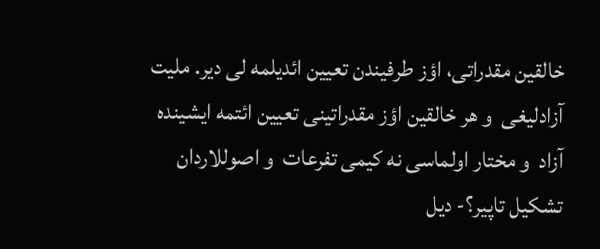خالقین مقدراتی، اؤز طرفیندن تعیین ائدیلمه لی دیر. ملیت آزادلیغی  و هر خالقین اؤز مقدراتینی تعیین ائتمه ایشینده آزاد  و مختار اولماسی نه کیمی تفرعات  و اصوللاردان تشکیل تاپیر؟- دیل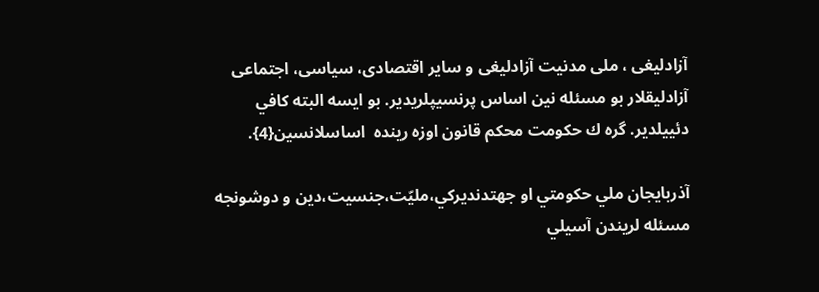آزادلیغی ، ملی مدنیت آزادلیغی و سایر اقتصادی، سیاسی، اجتماعی آزادلیقلار بو مسئله نین اساس پرنسیپلریدیر. بو ايسه البته كافي دئييلدير. گره ك حكومت محكم قانون اوزه رينده  اساسلانسين{4}.

آذربايجان ملي حكومتي او جهتدنديركي،مليّت،جنسيت،دين و دوشونجه مسئله لريندن آسيلي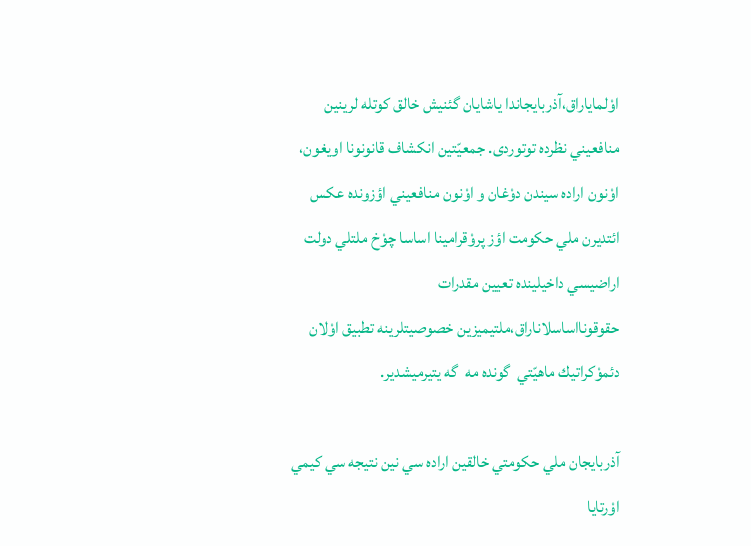اوْلماياراق،آذربايجاندا ياشايان گئنيش خالق كوتله لرينين منافعيني نظرده توتوردی. جمعيّتين انكشاف قانونونا اويغون، اوْنون اراده سيندن دوْغان و اوْنون منافعيني اؤزونده عكس ائتديرن ملي حكومت اؤز پروْقرامينا اساسا چوْخ ملتلي دولت اراضيسي داخيلينده تعيين مقدرات حقوقونااساسلاناراق،ملتيميزين خصوصيتلرينه تطبيق اوْلان دئموْكراتيك ماهيّتي  گونده مه  گه يتيرميشدير.

آذربايجان ملي حكومتي خالقين اراده سي نين نتيجه سي كيمي اوْرتايا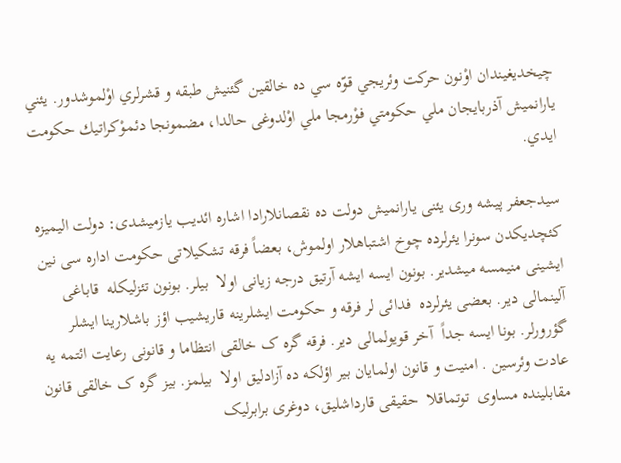چيخديغيندان اوْنون حركت وئريجي قوّه سي ده خالقين گئنيش طبقه و قشرلري اوْلموشدور. يئني يارانميش آذربايجان ملي حكومتي فوْرمجا ملي اوْلدوغی حالدا، مضمونجا دئموْكراتيك حكومت ايدي.

سیدجعفر پیشه وری یئنی یارانمیش دولت ده نقصانلارادا اشاره ائدیب یازمیشدی: دولت الیمیزه کئچدیکدن سونرا یئرلرده چوخ اشتباهلار اولموش، بعضاً فرقه تشکیلاتی حکومت اداره سی نین ایشینی منیمسه میشدیر. بونون ایسه ایشه آرتیق درجه زیانی اولا  بیلر. بونون تئزلیکله  قاباغی آلینمالی دیر. بعضی یئرلرده  فدائی لر فرقه و حکومت ایشلرینه قاریشیب اؤز باشلارینا ایشلر گؤرورلر. بونا ایسه جداً  آخر قویولمالی دیر. فرقه گره ک خالقی انتظاما و قانونی رعایت ائتمه یه عادت وئرسین . امنیت و قانون اولمایان بیر اؤلکه ده آزادلیق اولا  بیلمز. بیز گره ک خالقی قانون مقابلینده مساوی  توتماقلا  حقیقی قارداشلیق، دوغری برابرلیک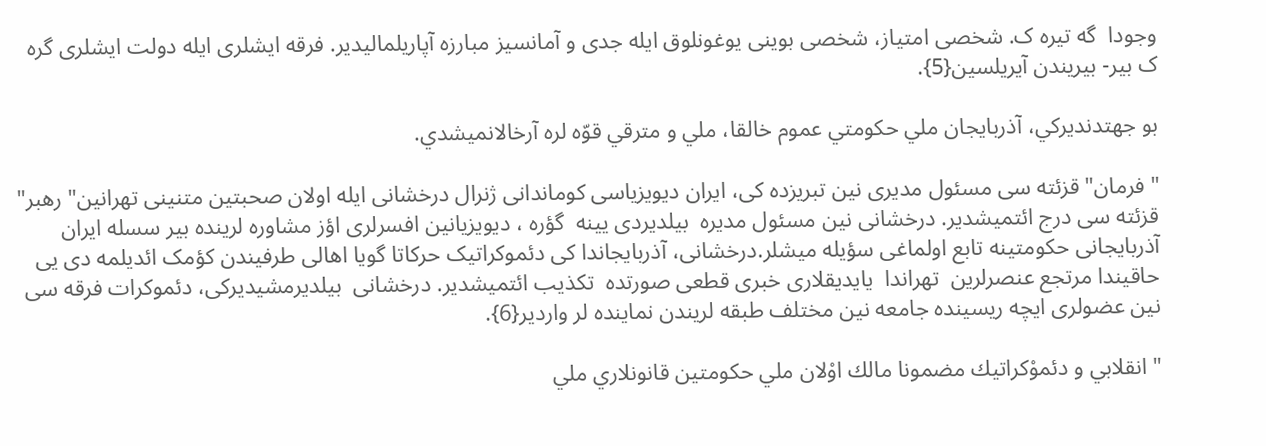وجودا  گه تیره ک. شخصی امتیاز، شخصی بوینی یوغونلوق ایله جدی و آمانسیز مبارزه آپاریلمالیدیر. فرقه ایشلری ایله دولت ایشلری گره ک بیر- بیریندن آیریلسین{5}.

بو جهتدنديركي، آذربايجان ملي حكومتي عموم خالقا، ملي و مترقي قوّه لره آرخالانميشدي.

" فرمان" قزئته سی مسئول مدیری نین تبریزده کی، ایران دیویزیاسی کوماندانی ژنرال درخشانی ایله اولان صحبتین متنینی تهرانین" رهبر" قزئته سی درج ائتمیشدیر. درخشانی نین مسئول مدیره  بیلدیردی یینه  گؤره ، دیویزیانین افسرلری اؤز مشاوره لرینده بیر سسله ایران آذربایجانی حکومتینه تابع اولماغی سؤیله میشلر.درخشانی، آذربایجاندا کی دئموکراتیک حرکاتا گویا اهالی طرفیندن کؤمک ائدیلمه دی یی حاقیندا مرتجع عنصرلرین  تهراندا  یایدیقلاری خبری قطعی صورتده  تکذیب ائتمیشدیر. درخشانی  بیلدیرمشیدیرکی، دئموکرات فرقه سی نین عضولری ایچه ریسینده جامعه نین مختلف طبقه لریندن نماینده لر واردیر{6}.

" انقلابي و دئموْكراتيك مضمونا مالك اوْلان ملي حكومتين قانونلاري ملي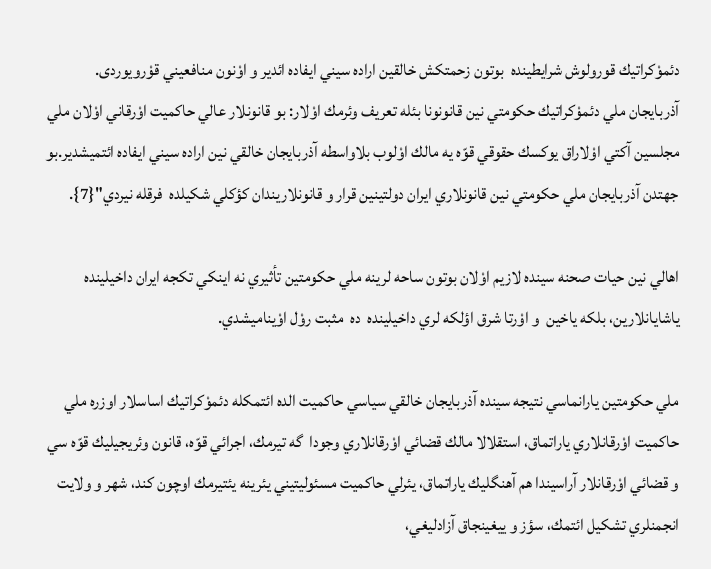دئموْكراتيك قورولوش شرايطينده  بوتون زحمتكش خالقين اراده سيني ايفاده ائدير و اوْنون منافعيني قوْرويوردی. آذربايجان ملي دئموْكراتيك حكومتي نين قانونونا بئله تعريف وئرمك اوْلار: بو قانونلار عالي حاكميت اوْرقاني اوْلان ملي مجلسين آكتي اوْلاراق يوكسك حقوقي قوّه يه مالك اوْلوب بلاواسطه آذربايجان خالقي نين اراده سيني ايفاده ائتميشدير.بو جهتدن آذربايجان ملي حكومتي نين قانونلاري ايران دولتينين قرار و قانونلاريندان كؤكلي شكيلده  فرقله نيردي"{7}.

اهالي نين حيات صحنه سينده لازيم اوْلان بوتون ساحه لرينه ملي حكومتين تأثيري نه اينكي تكجه ايران داخيلينده ياشايانلارين، بلكه ياخين  و اوْرتا شرق اؤلكه لري داخيلينده  ده  مثبت روْل اوْيناميشدي.

ملي حكومتين يارانماسي نتيجه سينده آذربايجان خالقي سياسي حاكميت الده ائتمكله دئموْكراتيك اساسلار اوزره ملي حاكميت اوْرقانلاري ياراتماق، استقلالا مالك قضائي اوْرقانلاري وجودا  گه تيرمك، اجرائي قوّه، قانون وئريجيليك قوّه سي و قضائي اوْرقانلار آراسيندا هم آهنگليك ياراتماق، يئرلي حاكميت مسئوليتيني يئرينه يئتيرمك اوچون كند، شهر و ولايت انجمنلري تشكيل ائتمك، سؤز و ييغينجاق آزادليغي،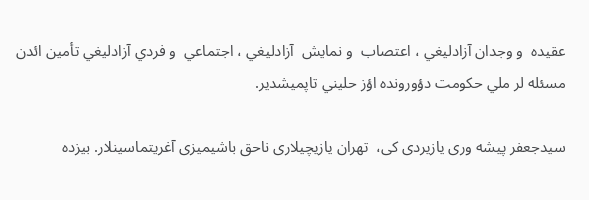عقيده  و وجدان آزادليغي ، اعتصاب  و نمايش  آزادليغي ، اجتماعي  و فردي آزادليغي تأمين ائدن مسئله لر ملي حكومت دؤورونده اؤز حليني تاپميشدير.

سیدجعفر پیشه وری یازیردی کی،  تهران یازیچیلاری ناحق باشیمیزی آغریتماسینلار. بیزده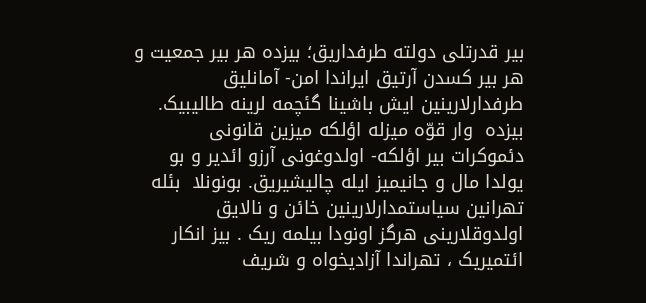بیر قدرتلی دولته طرفداریق؛ بیزده هر بیر جمعیت و هر بیر کسدن آرتیق ایراندا امن- آمانلیق طرفدارلارینین ایش باشینا گئچمه لرینه طالیبیک. بیزده  وار قوّه میزله اؤلکه میزین قانونی دئموکرات بیر اؤلکه- اولدوغونی آرزو ائدیر و بو یولدا مال و جانیمیز ایله چالیشیریق. بونونلا  بئله تهرانین سیاستمدارلارینین خائن و نالایق اولدوقلارینی هرگز اونودا بیلمه ریک . بیز انکار ائتمیریک ، تهراندا آزادیخواه و شریف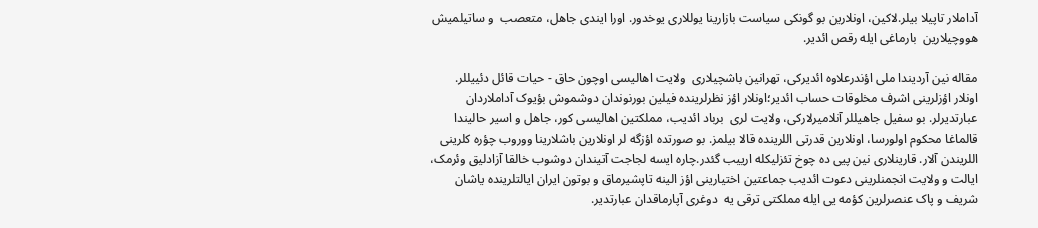آداملار تاپیلا بیلر.لاکین، اونلارین بو گونکی سیاست بازارینا یوللاری یوخدور. اورا ایندی جاهل، متعصب  و ساتیلمیش هووچیلارین  بارماغی ایله رقص ائدیر.

مقاله نین آردیندا ملی اؤندرعلاوه ائدیرکی، تهرانین باشچیلاری  ولایت اهالیسی اوچون حاق - حیات قائل دئییللر. اونلار اؤزلرینی اشرف مخلوقات حساب ائدیر؛اونلار اؤز نظرلرینده فیلین بورنوندان دوشموش بؤیوک آداملاردان عبارتدیرلر. بو سفیل جاهیللر آنلامیرلارکی، ولایت لری  برباد ائدیب، مملکتین اهالیسی کور، جاهل و اسیر حالیندا قالماغا محکوم اولورسا، اونلارین قدرتی اللرینده قالا بیلمز. بو صورتده اؤزگه لر اونلارین باشلارینا ووروب چؤره کلرینی اللریندن آلار. قارینلاری نین پیی ده چوخ تئزلیکله ارییب گئدر.چاره ایسه لجاجت آتیندان دوشوب خالقا آزادلیق وئرمک، ایالت و ولایت انجمنلرینی دعوت ائدیب جماعتین اختیارینی اؤز الینه تاپشیرماق و بوتون ایران ایالتلرینده یاشان شریف و پاک عنصرلرین کؤمه یی ایله مملکتی ترقی یه  دوغری آپارماقدان عبارتدیر.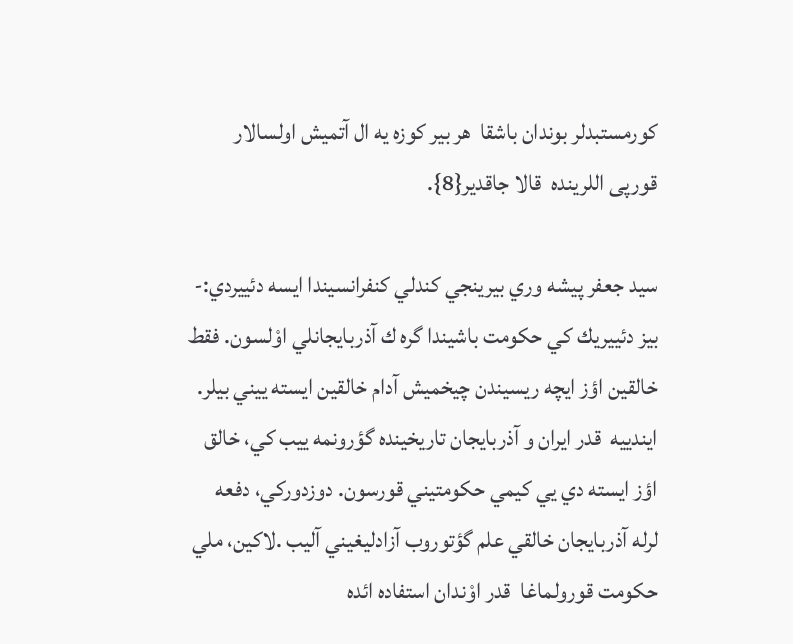کورمستبدلر بوندان باشقا  هر بیر کوزه یه ال آتمیش اولسالار قورپی اللرینده  قالا جاقدیر{8}.

سيد جعفر پيشه وري بيرينجي كندلي كنفرانسيندا ایسه دئييردي:- بيز دئييريك كي حكومت باشيندا گره ك آذربايجانلي اوْلسون. فقط خالقين اؤز ايچه ريسيندن چيخميش آدام خالقين ايسته ييني بيلر. ايندييه  قدر ايران و آذربايجان تاريخينده گؤرونمه ييب كي، خالق اؤز ايسته دي يي كيمي حكومتيني قورسون. دوزدوركي، دفعه لرله آذربايجان خالقي علم گؤتوروب آزادليغيني آليب .لاكين، ملي حكومت قورولماغا  قدر اوْندان استفاده ائده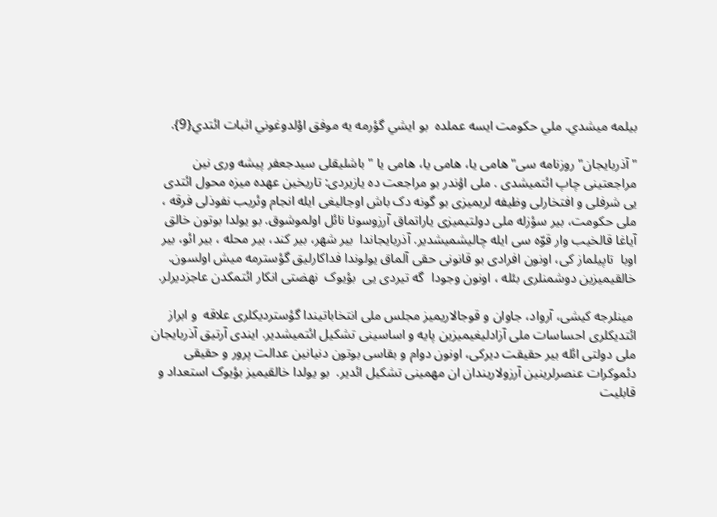بيلمه ميشدي. ملي حكومت ايسه عملده  بو ايشي گؤرمه يه موفق اوْلدوغوني اثبات ائتدي{9}.

"آذربایجان" روزنامه سی" هامی یا، هامی یا، هامی یا " باشلیقلی سیدجعفر پیشه وری نین مراجعتینی چاپ ائتمیشدی . ملی اؤندر بو مراجعت ده یازیردی: تاریخین عهده میزه محول ائتدی یی شرفلی و افتخارلی وظیفه لریمیزی بو گونه دک باش اوجالیغی ایله انجام وئریب نفوذلی فرقه ، ملی حکومت، بیر سؤزله ملی دولتیمیزی یاراتماق آرزوسونا نائل اولموشوق. بو یولدا بوتون خالق آیاغا قالخیب وار قوّه سی ایله چالیشمیشدیر. آذربایجاندا  بیر شهر، بیر کند، بیر محله ، بیر ائو، بیر اوبا  تاپیلماز کی، اونون افرادی بو قانونی حقی آلماق یولوندا فداکارلیق گؤسترمه میش اولسون. خالقیمیزین دوشمنلری بئله ، اونون وجودا  گه تیردی یی  بؤیوک  نهضتی انکار ائتمکدن عاجزدیرلر.

 مینلرجه کیشی، آرواد، جاوان و قوجالاریمیز مجلس ملی انتخاباتیندا گؤستردیکلری علاقه  و ابراز ائتدیکلری احساسات ملی آزادلیغیمیزین پایه و اساسینی تشکیل ائتمیشدیر. ایندی آرتیق آذربایجان ملی دولتی ائله بیر حقیقت دیرکی، اونون دوام و بقاسی بوتون دنیانین عدالت پرور و حقیقی دئموکرات عنصرلرینین آرزولاریندان ان مهمینی تشکیل ائدیر.  بو یولدا خالقیمیز بؤیوک استعداد و قابلیت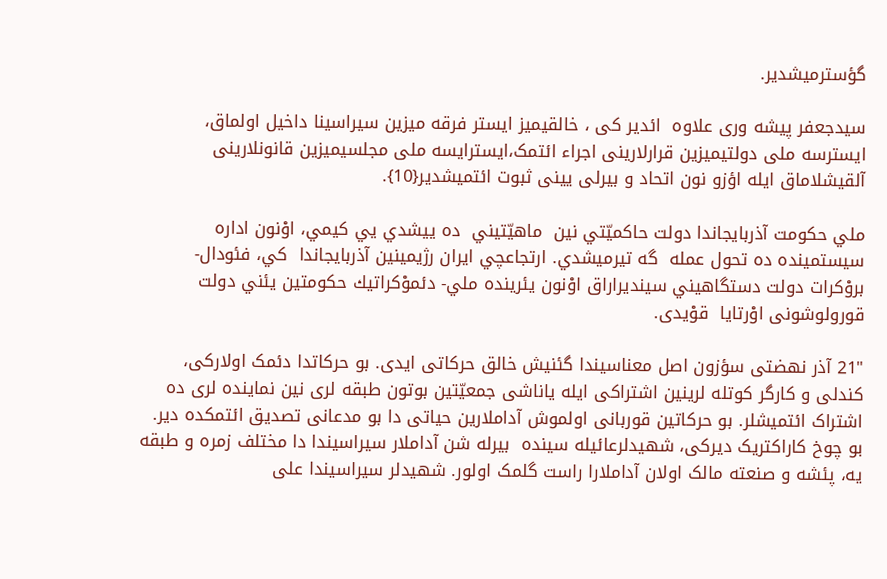گؤسترمیشدیر.

سیدجعفر پیشه وری علاوه  ائدیر کی ، خالقیمیز ایستر فرقه میزین سیراسینا داخیل اولماق، ایسترسه ملی دولتیمیزین قرارلارینی اجراء ائتمک،ایسترایسه ملی مجلسیمیزین قانونلارینی آلقیشلاماق ایله اؤزو نون اتحاد و بیرلی یینی ثبوت ائتمیشدیر{10}.

ملي حكومت آذربايجاندا دولت حاكميّتي نين  ماهيّتيني  ده ييشدي يي كيمي، اوْنون اداره سيستمينده ده تحول عمله  گه تيرميشدي. ارتجاعچي ايران رژيمينين آذربايجاندا  كي، فئودال- بروْكرات دولت دستگاهيني سينديراراق اوْنون يئرينده ملي- دئموْكراتيك حكومتين يئني دولت قورولوشونی اوْرتايا  قوْيدی.

"21 آذر نهضتی سؤزون اصل معناسیندا گئنیش خالق حرکاتی ایدی. بو حرکاتدا دئمک اولارکی، کندلی و کارگر کوتله لرینین اشتراکی ایله یاناشی جمعیّتین بوتون طبقه لری نین نماینده لری ده اشتراک ائتمیشلر. بو حرکاتین قوربانی اولموش آداملارین حیاتی دا بو مدعانی تصدیق ائتمکده دیر. بو چوخ کاراکتریک دیرکی، شهیدلرعائیله سینده  بیرله شن آداملار سیراسیندا دا مختلف زمره و طبقه یه، پئشه و صنعته مالک اولان آداملارا راست گلمک اولور. شهیدلر سیراسیندا علی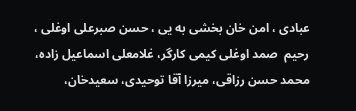عبادی ، امن خان بخشی به یی ، حسن صبرعلی اوغلی ، رحیم  صمد اوغلی کیمی کارگر، غلامعلی اسماعیل زاده، محمد حسن رزاقی، میرزا آقا توحیدی، سعیدخان،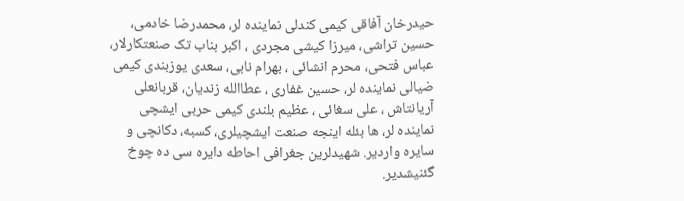حیدرخان آفاقی کیمی کندلی نماینده لر، محمدرضا خادمی، حسین تراشی، میرزا کیشی مجردی ، اکبر بناب تک صنعتکارلار، عباس فتحی، محرم انشائی ، بهرام نابی، سعدی یوزبندی کیمی ضیالی نماینده لر، حسین غفاری ، عطاالله زندیان، قربانعلی آریانتاش ، علی سغائی ، عظیم بلندی کیمی حربی ایشچی نماینده لر، ها بئله اینجه صنعت ایشچیلری، کسبه، دکانچی و سایره واردیر. شهیدلرین جغرافی احاطه دایره سی ده چوخ گئنیشدیر.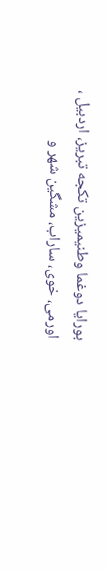بورایا دوغما وطنیمیزین تکجه تبریز، اردبیل ، اورمی، خوی، ساراب، مشگین شهر و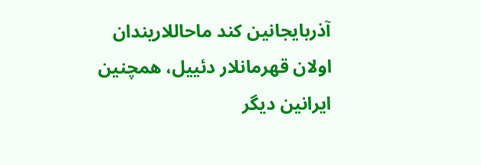آذربایجانین کند ماحاللاریندان اولان قهرمانلار دئییل، همچنین ایرانین دیگر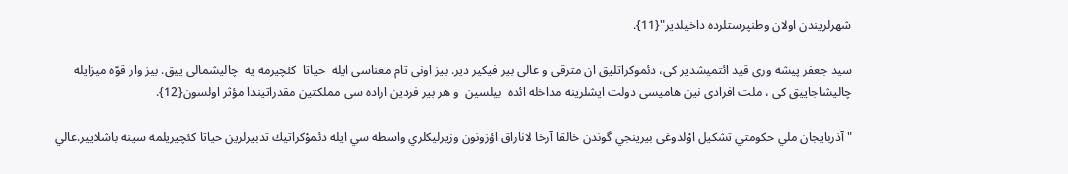شهرلریندن اولان وطنپرستلرده داخیلدیر"{11}.

سید جعفر پیشه وری قید ائتمیشدیر کی، دئموکراتلیق ان مترقی و عالی بیر فیکیر دیر. بیز اونی تام معناسی ایله  حیاتا  کئچیرمه یه  چالیشمالی ییق. بیز وار قوّه میزایله چالیشاجاییق کی ، ملت افرادی نین هامیسی دولت ایشلرینه مداخله ائده  بیلسین  و هر بیر فردین اراده سی مملکتین مقدراتیندا مؤثر اولسون{12}.

" آذربايجان ملي حكومتي تشكيل اوْلدوغی بيرينجي گوندن خالقا آرخا لاناراق اؤزونون وزيرليكلري واسطه سي ايله دئموْكراتيك تدبيرلرين حياتا كئچيريلمه سينه باشلايير.عالي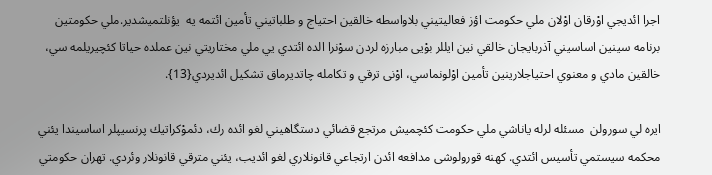اجرا ائديجي اوْرقان اوْلان ملي حكومت اؤز فعاليتيني بلاواسطه خالقين احتياج و طلباتيني تأمين ائتمه يه  يؤنلتميشدير.ملي حكومتين برنامه سينين اساسيني آذربايجان خالقي نين ايللر بوْيی مبارزه لردن سوْنرا الده ائتدي يي ملي مختاريتي نين عملده حياتا كئچيريلمه سي، خالقين مادي و معنوي احتياجلارينين تأمين اوْلونماسي، اوْنی ترقي و تكامله چاتديرماق تشكيل ائديردي{13}.

ايره لي سورولن  مسئله لرله ياناشي ملي حكومت كئچميش مرتجع قضائي دستگاهيني لغو ائده رك، دئموْكراتيك پرنسيپلر اساسيندا يئني محكمه سيستمي تأسيس ائتدي. كهنه قورولوشی مدافعه ائدن ارتجاعي قانونلاري لغو ائديب، يئني مترقي قانونلار وئردي. تهران حكومتي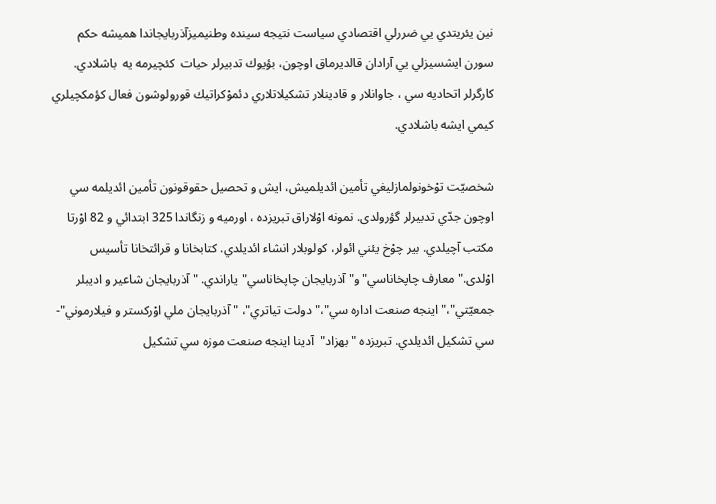نين يئريتدي يي ضررلي اقتصادي سياست نتيجه سينده وطنيميزآذربايجاندا هميشه حكم سورن ايشسيزلي يي آرادان قالديرماق اوچون، بؤيوك تدبيرلر حيات  كئچيرمه يه  باشلادي. كارگرلر اتحاديه سي ، جاوانلار و قادينلار تشكيلاتلاري دئموْكراتيك قورولوشون فعال كؤمكچيلري كيمي ايشه باشلادي.

شخصيّت توْخونولمازليغي تأمين ائديلميش، ايش و تحصيل حقوقونون تأمين ائديلمه سي اوچون جدّي تدبيرلر گؤرولدی. نمونه اوْلاراق تبريزده ، اورميه و زنگاندا 325 ابتدائي و 82 اوْرتا مكتب آچيلدي. بير چوْخ يئني ائولر، كولوبلار انشاء ائديلدي. كتابخانا و قرائتخانا تأسيس اوْلدی."معارف چاپخاناسي" و" آذربايجان چاپخاناسي"ياراندي. " آذربايجان شاعير و اديبلر جمعيّتي"،" اينجه صنعت اداره سي"،" دولت تياتري"، " آذربايجان ملي اوْركستر و فيلارموني"- سي تشكيل ائديلدي. تبريزده " بهزاد"  آدينا اينجه صنعت موزه سي تشكيل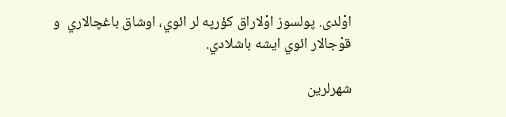اوْلدی. پولسوز اوْلاراق كؤرپه لر ائوي، اوشاق باغچالاري  و قوْجالار ائوي ايشه باشلادي.

شهرلرين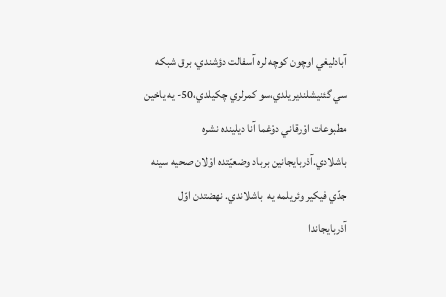آبادليغي اوچون كوچه لره آسفالت دؤشندي، برق شبكه سي گئنيشلنديريلدي،سو كمرلري چكيلدي،50- يه ياخين مطبوعات اوْرقاني دوْغما آنا ديلينده نشره باشلادي.آذربايجانين برباد وضعيّتده اوْلان صحيه سينه جدّي فيكير وئريلمه يه  باشلاندي. نهضتدن اوّل آذربايجاندا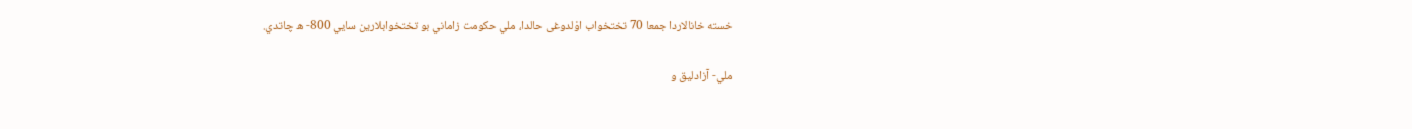خسته خانالاردا جمعا 70 تختخواب اوْلدوغی حالدا، ملي حكومت زاماني بو تختخوابلارين سايي 800- ه چاتدي.

ملي- آزادليق و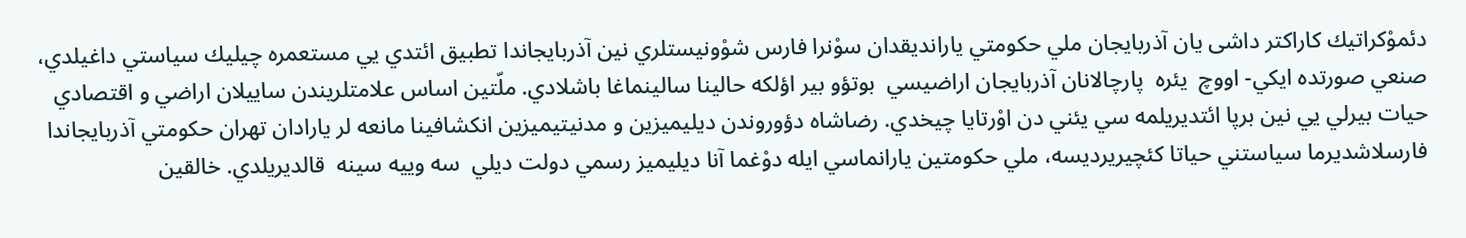دئموْكراتيك كاراكتر داشی یان آذربايجان ملي حكومتي يارانديقدان سوْنرا فارس شوْونيستلري نين آذربايجاندا تطبيق ائتدي يي مستعمره چيليك سياستي داغيلدي، صنعي صورتده ايكي- اووچ  يئره  پارچالانان آذربايجان اراضيسي  بوتؤو بير اؤلكه حالينا سالينماغا باشلادي. ملّتين اساس علامتلريندن ساييلان اراضي و اقتصادي حيات بيرلي يي نين برپا ائتديريلمه سي يئني دن اوْرتايا چيخدي. رضاشاه دؤوروندن ديليميزين و مدنيتيميزين انكشافينا مانعه لر يارادان تهران حكومتي آذربايجاندا فارسلاشديرما سياستني حياتا كئچيريرديسه، ملي حكومتين يارانماسي ايله دوْغما آنا ديليميز رسمي دولت ديلي  سه وييه سينه  قالديريلدي. خالقين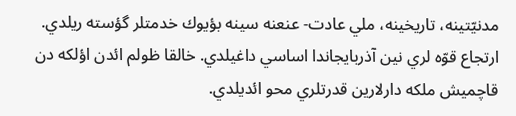مدنيّتينه، تاريخينه، ملي عادت- عنعنه سينه بؤيوك خدمتلر گؤسته ريلدي. ارتجاع قوّه لري نين آذربايجاندا اساسي داغيلدي. خالقا ظولم ائدن اؤلكه دن قاچميش ملكه دارلارين قدرتلري محو ائديلدي.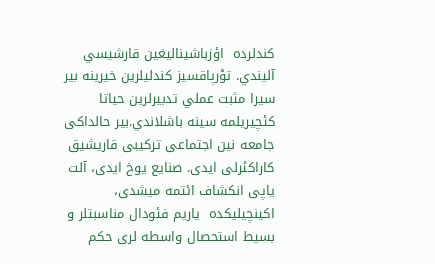كندلرده  اؤزباشيناليغين قارشيسي آليندي. توْرپاقسيز كندليلرين خيرينه بير سيرا مثبت عملي تدبيرلرين حياتا كئچيريلمه سينه باشلاندي.بیر حالداکی جامعه نین اجتماعی ترکیبی قاریشیق کاراکئرلی ایدی. صنایع یوخ ایدی، آلت یاپی انکشاف ائتمه میشدی، اکینچیلیکده  یاریم فئودال مناسبتلر و بسیط استحصال واسطه لری حکم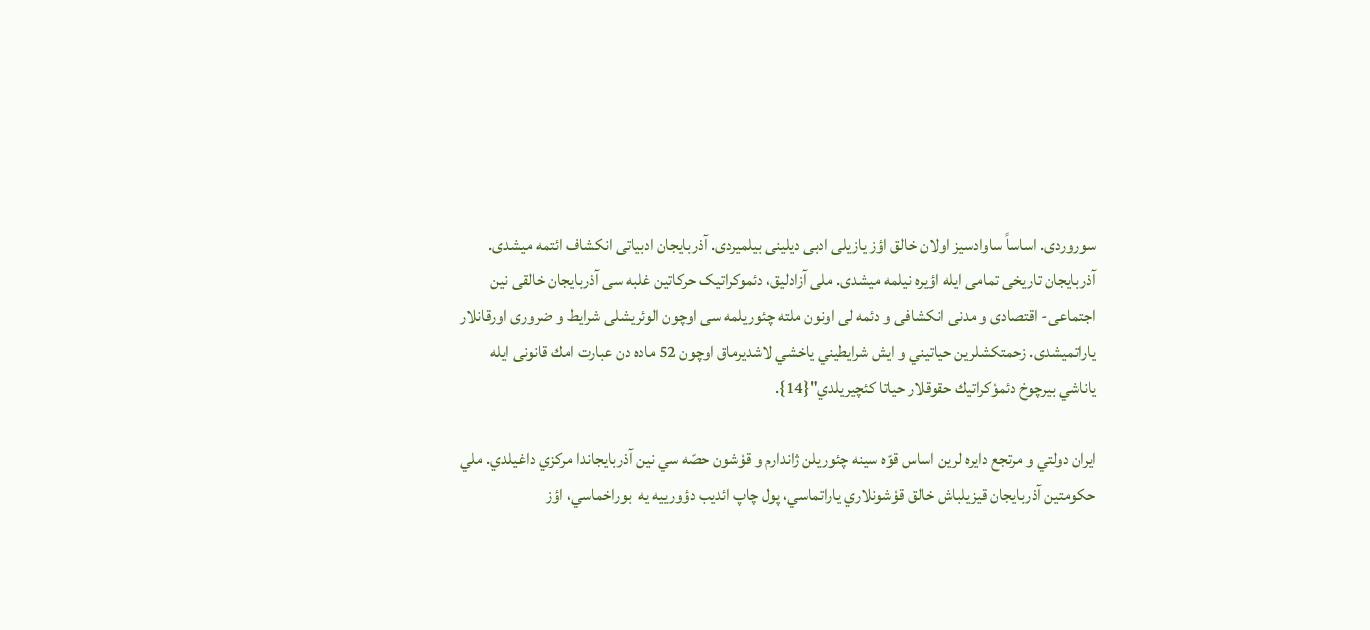سوروردی. اساساً ساوادسیز اولان خالق اؤز یازیلی ادبی دیلینی بیلمیردی. آذربایجان ادبیاتی انکشاف ائتمه میشدی. آذربایجان تاریخی تمامی ایله اؤیره نیلمه میشدی. ملی آزادلیق، دئموکراتیک حرکاتین غلبه سی آذربایجان خالقی نین اجتماعی- اقتصادی و مدنی انکشافی و دئمه لی اونون ملته چئوریلمه سی اوچون الوئریشلی شرایط و ضروری اورقانلار یاراتمیشدی. زحمتكشلرين حياتيني و ايش شرايطيني ياخشي لاشديرماق اوچون 52 ماده دن عبارت امك قانونی ايله ياناشي بيرچوخ دئموْكراتيك حقوقلار حياتا كئچيريلدي"{14}.

ايران دولتي و مرتجع دايره لرين اساس قوّه سينه چئوريلن ژاندارم و قوْشون حصّه سي نين آذربايجاندا مركزي داغيلدي. ملي حكومتين آذربايجان قيزيلباش خالق قوْشونلاري ياراتماسي، پول چاپ ائديب دؤورييه يه  بوراخماسي، اؤز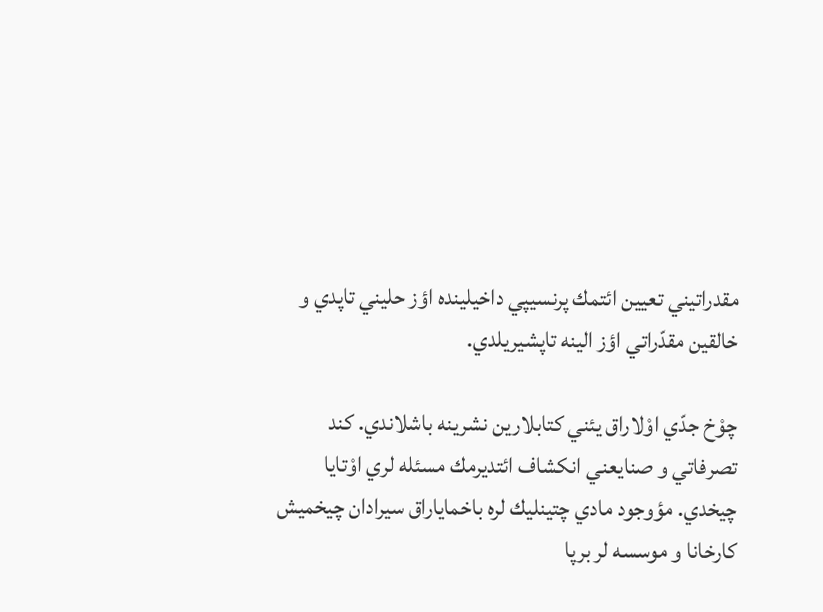مقدراتيني تعيين ائتمك پرنسيپي داخيلينده اؤز حليني تاپدي و خالقين مقدّراتي اؤز الينه تاپشيريلدي.

چوْخ جدّي اوْلاراق يئني كتابلارين نشرينه باشلاندي. كند تصرفاتي و صنايعني انكشاف ائتديرمك مسئله لري اوْتايا چيخدي. مؤوجود مادي چتينليك لره باخماياراق سيرادان چيخميش كارخانا و موسسه لر برپا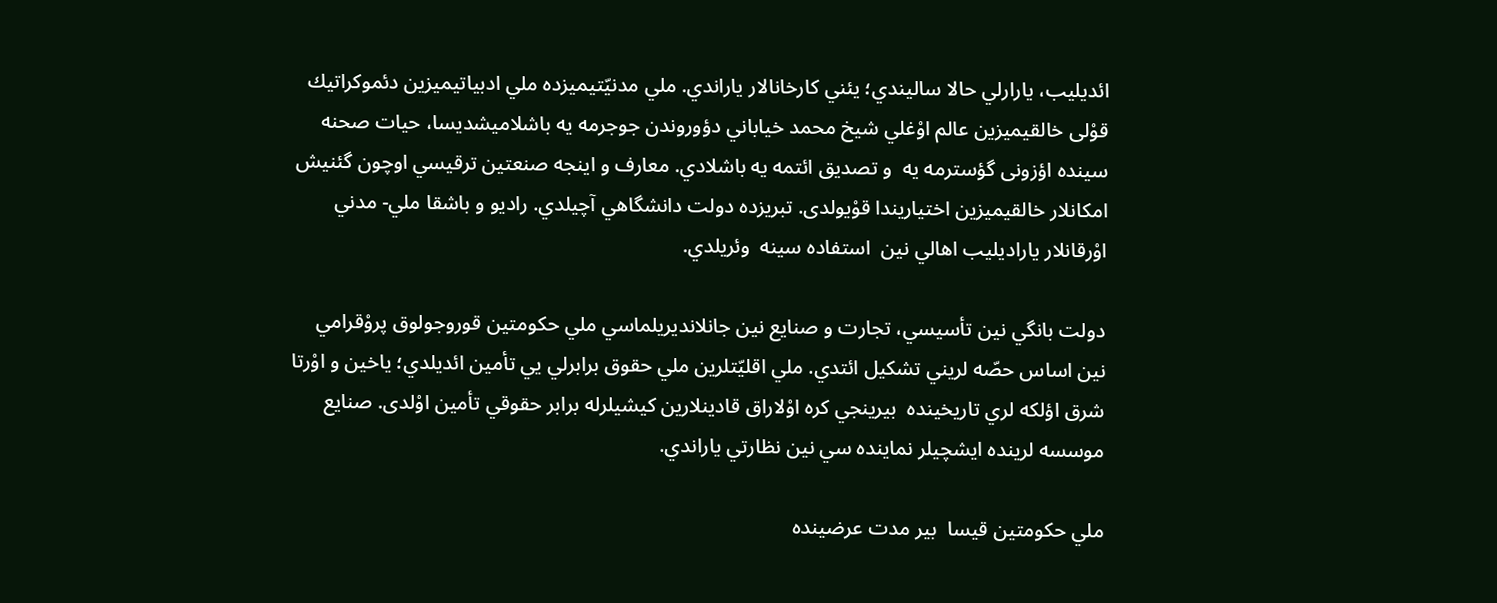ائديليب، يارارلي حالا ساليندي؛ يئني كارخانالار ياراندي. ملي مدنيّتيميزده ملي ادبياتيميزين دئموكراتيك قوْلی خالقيميزين عالم اوْغلي شيخ محمد خياباني دؤوروندن جوجرمه يه باشلاميشديسا، حيات صحنه سينده اؤزونی گؤسترمه يه  و تصديق ائتمه يه باشلادي. معارف و اينجه صنعتين ترقيسي اوچون گئنيش امكانلار خالقيميزين اختياريندا قوْيولدی. تبريزده دولت دانشگاهي آچيلدي. راديو و باشقا ملي- مدني اوْرقانلار ياراديليب اهالي نين  استفاده سينه  وئريلدي.

دولت بانگي نين تأسيسي، تجارت و صنايع نين جانلانديريلماسي ملي حكومتين قوروجولوق پروْقرامي نين اساس حصّه لريني تشكيل ائتدي. ملي اقليّتلرين ملي حقوق برابرلي يي تأمين ائديلدي؛ ياخين و اوْرتا شرق اؤلكه لري تاريخينده  بيرينجي كره اوْلاراق قادينلارين كيشيلرله برابر حقوقي تأمين اوْلدی. صنايع موسسه لرينده ايشچيلر نماينده سي نين نظارتي ياراندي.

ملي حكومتين قيسا  بير مدت عرضينده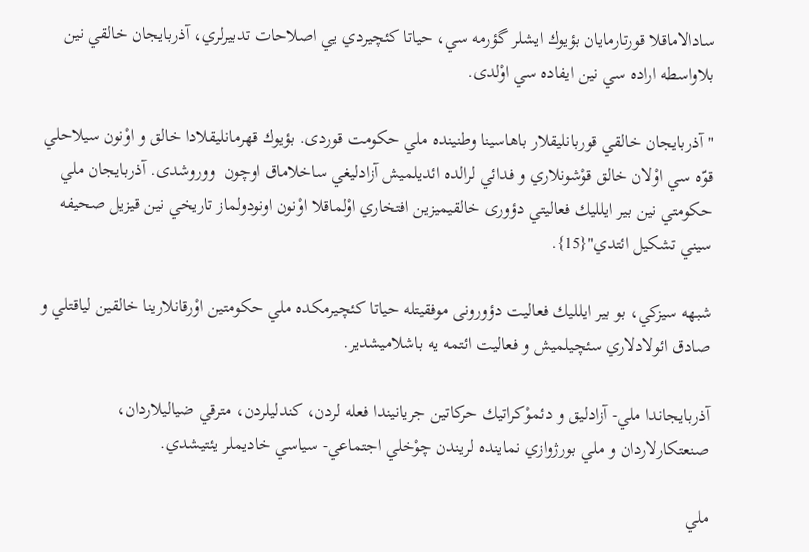سادالاماقلا قورتارمايان بؤيوك ايشلر گؤرمه سي، حياتا كئچيردي يي اصلاحات تدبيرلري، آذربايجان خالقي نين بلاواسطه اراده سي نين ايفاده سي اوْلدی.

" آذربايجان خالقي قوربانليقلار باهاسينا وطنينده ملي حكومت قوردی. بؤيوك قهرمانليقلادا خالق و اوْنون سيلاحلي قوّه سي اوْلان خالق قوْشونلاري و فدائي لرالده ائديلميش آزادليغي ساخلاماق اوچون  ووروشدی. آذربايجان ملي حكومتي نين بير ايلليك فعاليتي دؤوری خالقيميزين افتخاري اوْلماقلا اوْنون اونودولماز تاريخي نين قيزيل صحيفه سيني تشكيل ائتدي"{15}.

شبهه سيزكي، بو بير ايلليك فعاليت دؤورونی موفقيتله حياتا كئچيرمكده ملي حكومتين اوْرقانلارينا خالقين لياقتلي و صادق ائولادلاري سئچيلميش و فعاليت ائتمه يه باشلاميشدير.

آذربايجاندا ملي- آزادليق و دئموْكراتيك حركاتين جريانيندا فعله لردن، كندليلردن، مترقي ضياليلاردان، صنعتكارلاردان و ملي بورژوازي نماينده لريندن چوْخلي اجتماعي- سياسي خاديملر يئتيشدي.

ملي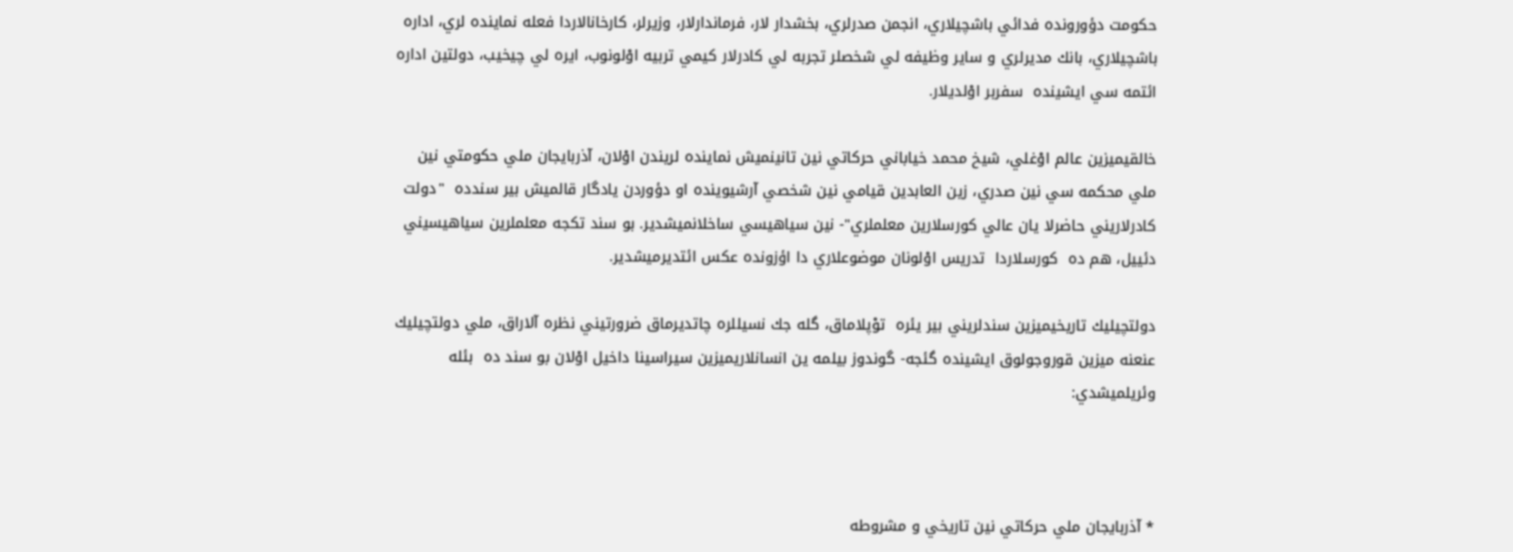حكومت دؤورونده فدائي باشچيلاري، انجمن صدرلري، بخشدار لار، فرماندارلار، وزيرلر، كارخانالاردا فعله نماينده لري، اداره باشچيلاري، بانك مديرلري و ساير وظيفه لي شخصلر تجربه لي كادرلار كيمي تربيه اوْلونوب، ايره لي چيخيب، دولتين اداره ائتمه سي ايشينده  سفربر اوْلدیلار.

خالقيميزين عالم اوْغلي، شيخ محمد خياباني حركاتي نين تانينميش نماينده لريندن اوْلان، آذربايجان ملي حكومتي نين ملي محكمه سي نين صدري، زين العابدين قيامي نين شخصي آرشيوينده او دؤوردن يادگار قالميش بير سندده  "دولت كادرلاريني حاضرلا يان عالي كورسلارين معلملري"- نين سياهيسي ساخلانميشدير. بو سند تكجه معلملرين سياهيسيني دئييل، هم ده  كورسلاردا  تدريس اوْلونان موضوعلاري دا اؤزونده عكس ائتديرميشدير.

دولتچيليك تاريخيميزين سندلريني بير يئره  توْپلاماق، گله جك نسيللره چاتديرماق ضرورتیني نظره آلاراق، ملي دولتچيليك عنعنه ميزين قوروجولوق ايشينده گئجه- گوندوز بيلمه ين انسانلاريميزين سيراسينا داخيل اوْلان بو سند ده  بئله وئريلميشدي:



* آذربايجان ملي حركاتي نين تاريخي و مشروطه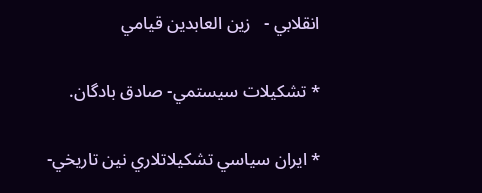انقلابي -   زین العابدین قيامي

* تشكيلات سيستمي- صادق بادگان.

* ايران سياسي تشكيلاتلاري نين تاريخي-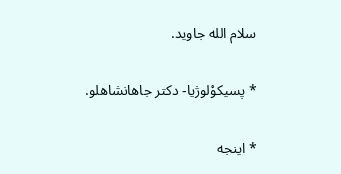سلام الله جاويد.

* پسيكوْلوژيا- دكتر جاهانشاهلو.

* اينجه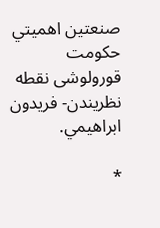صنعتين اهميتي حكومت قورولوشی نقطه نظريندن- فريدون ابراهيمي.

*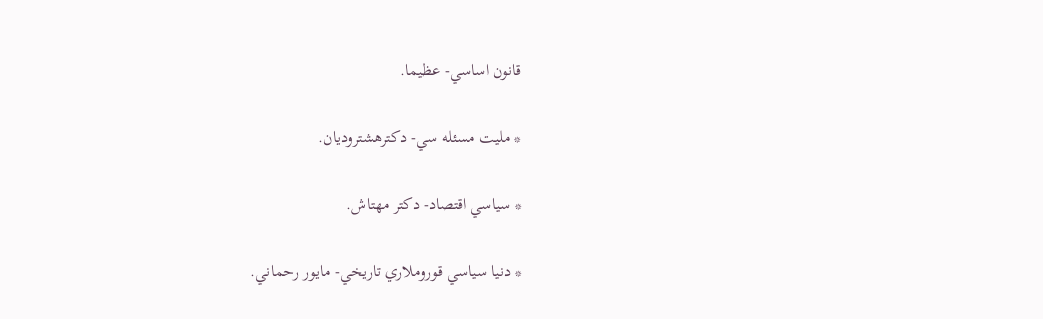قانون اساسي- عظيما.

* مليت مسئله سي- دكترهشتروديان.

* سياسي اقتصاد- دكتر مهتاش.

* دنيا سياسي قوروملاري تاريخي- مايور رحماني.